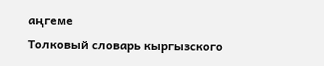аңгеме
Толковый словарь кыргызского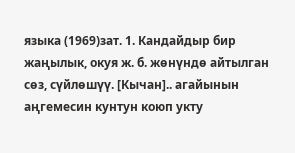языка (1969)зат. 1. Кандайдыр бир жаңылык, окуя ж. б. жөнүндө айтылган сөз, сүйлөшүү. [Кычан].. агайынын аңгемесин кунтун коюп укту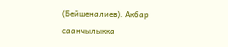(Бейшеналиев). Акбар саанчылыкка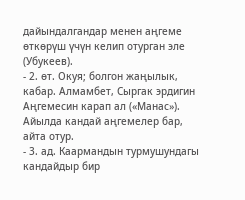дайындалгандар менен аңгеме өткөрүш үчүн келип отурган эле (Убукеев).
- 2. өт. Окуя; болгон жаңылык, кабар. Алмамбет, Сыргак эрдигин Аңгемесин карап ал («Манас»). Айылда кандай аңгемелер бар, айта отур.
- 3. ад. Каармандын турмушундагы кандайдыр бир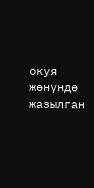окуя жөнүндө жазылган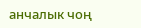анчалык чоң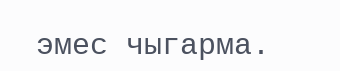эмес чыгарма.